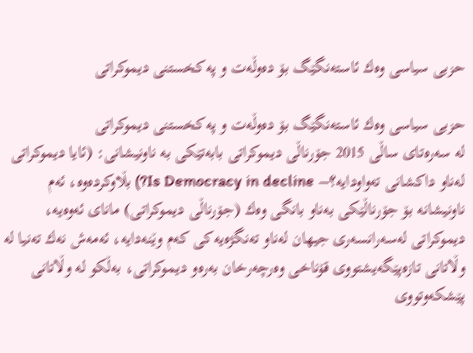حزبی سیاسی وه‌ك ئاسته‌نگێگ بۆ ده‌وڵه‌ت و په‌كخستنی دیموكراتی

حزبی سیاسی وه‌ك ئاسته‌نگێگ بۆ ده‌وڵه‌ت و په‌كخستنی دیموكراتی
له‌ سه‌ره‌تای ساڵی 2015 جۆرناڵی دیموكراتی بابه‌تێكی به‌ ناونیشانی: (ئایا دیموكراتی له‌ناو داكشانی ته‌واودایه‌؟– Is Democracy in decline?) بڵاوكرده‌وه‌، ئه‌م ناونیشانه‌ بۆ جۆرناڵێكی به‌ناو بانگی وه‌ك (جۆرناڵی دیموكراتی) مانای ئه‌وه‌یه‌، دیموكراتی له‌سه‌رانسه‌ری جیهان له‌ناو ته‌نگژه‌یه‌كی كه‌م وێنه‌دایه‌، ئه‌مه‌ش نه‌ك ته‌نیا له‌ وڵاتانی تازه‌پێگه‌یشتووی قۆناخی وه‌رچه‌رخان به‌ره‌و دیموكراتی، به‌ڵكو له‌ وڵاتانی پێشكه‌وتووی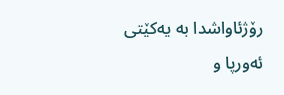رۆژئاواشدا به‌ یه‌كێتی ئه‌ورپا و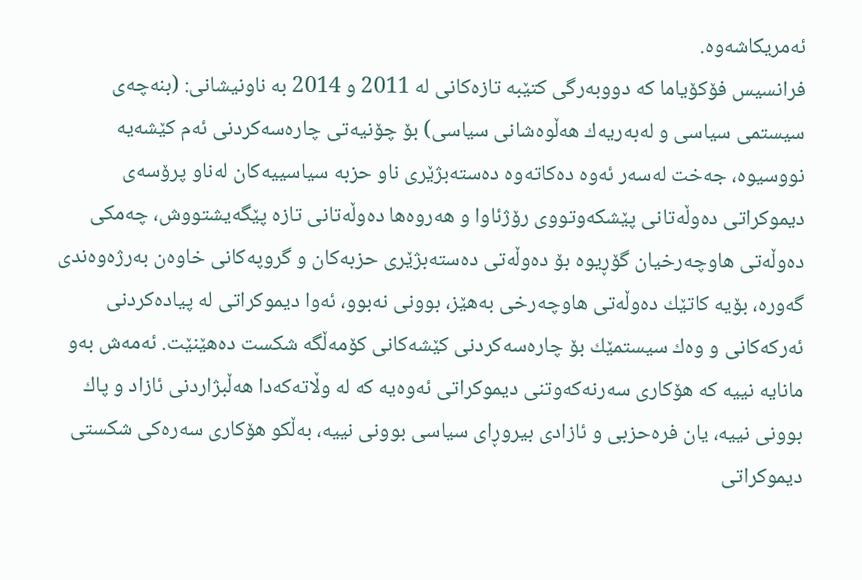ئه‌مریكاشه‌وه‌.
فرانسیس فۆكۆیاما كه‌ دووبه‌رگی كتێبه‌ تازه‌كانی له‌ 2011 و 2014 به‌ ناونیشانی: (بنه‌چه‌ی سیستمی سیاسی و له‌به‌ریه‌ك هه‌ڵوه‌شانی سیاسی) بۆ چۆنیه‌تی چاره‌سه‌كردنی ئه‌م كێشه‌یه‌ نووسیوه‌، جه‌خت له‌سه‌ر ئه‌وه‌ ده‌كاته‌وه‌ ده‌سته‌بژێری ناو حزبه‌ سیاسییه‌كان له‌ناو پرۆسه‌ی دیموكراتی ده‌وڵه‌تانی پێشكه‌وتووی رۆژئاوا و هه‌روه‌ها ده‌وڵه‌تانی تازه‌ پێگه‌یشتووش، چه‌مكی ده‌وڵه‌تی هاوچه‌رخیان گۆڕیوه‌ بۆ ده‌وڵه‌تی ده‌سته‌بژێری حزبه‌كان و گروپه‌كانی خاوه‌ن به‌رژه‌وه‌ندی گه‌وره‌، بۆیه‌ كاتێك ده‌وڵه‌تی هاوچه‌رخی به‌هێز، بوونی نه‌بوو، ئه‌وا دیموكراتی له‌ پیاده‌كردنی ئه‌ركه‌كانی و وه‌ك سیستمێك بۆ چاره‌سه‌كردنی كێشه‌كانی كۆمه‌ڵگه‌ شكست ده‌هێنێت. ئه‌مه‌ش به‌و مانایه‌ نییه‌ كه‌ هۆكاری سه‌رنه‌كه‌وتنی دیموكراتی ئه‌وه‌یه‌ كه‌ له‌ وڵاته‌كه‌دا هه‌ڵبژاردنی ئازاد و پاك بوونی نییه‌، یان فره‌حزبی و ئازادی بیروڕای سیاسی بوونی نییه‌، به‌ڵكو هۆكاری سه‌ره‌كی شكستی دیموكراتی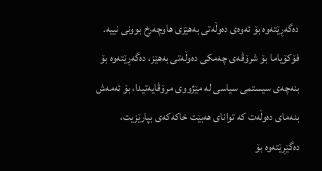ده‌گه‌ڕێته‌وه‌ بۆ ئه‌وه‌ی ده‌وڵه‌تی به‌هێزی هاوچه‌رخ بوونی نییه‌.
فۆكۆیاما بۆ شرۆڤه‌ی چه‌مكی ده‌وڵه‌تی به‌هێز، ده‌گه‌ڕێته‌وه‌ بۆ بنه‌چه‌ی سیستمی سیاسی له‌ مێژووی مرۆڤایه‌تیدا، بۆ ئه‌مه‌ش بنه‌مای ده‌وڵه‌ت كه‌ توانای هه‌بێت خاكه‌كه‌ی بپارێزیت، ده‌گێڕێته‌وه‌ بۆ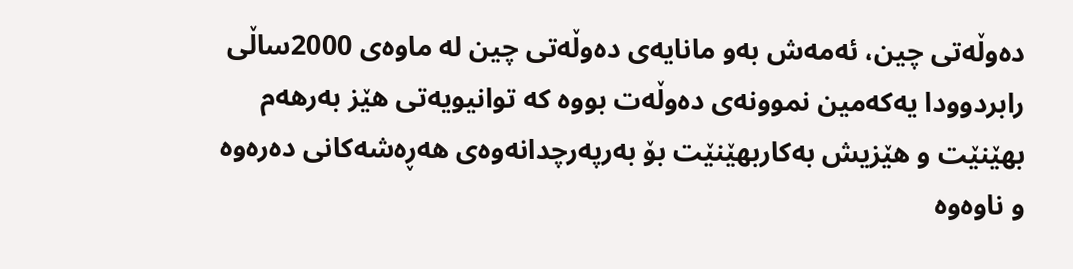ده‌وڵه‌تی چین، ئه‌مه‌ش به‌و مانایه‌ی ده‌وڵه‌تی چین له‌ ماوه‌ی 2000ساڵی رابردوودا یه‌كه‌مین نموونه‌ی ده‌وڵه‌ت بووه‌ كه‌ توانیویه‌تی هێز به‌رهه‌م بهێنێت و هێزیش به‌كاربهێنێت بۆ به‌رپه‌رچدانه‌وه‌ی هه‌ڕه‌شه‌كانی ده‌ره‌وه‌ و ناوه‌وه‌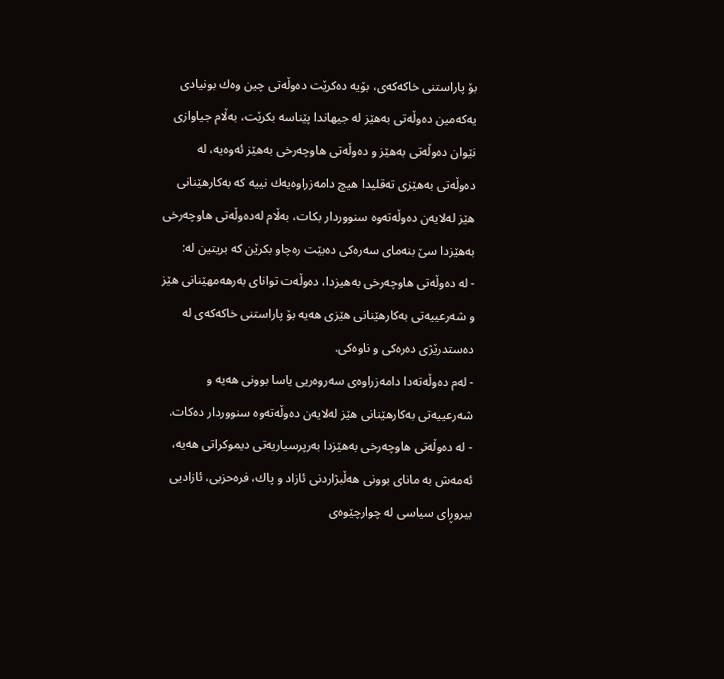بۆ پاراستنی خاكه‌كه‌ی، بۆیه‌ ده‌كرێت ده‌وڵه‌تی چین وه‌ك بونیادی یه‌كه‌مین ده‌وڵه‌تی به‌هێز له‌ جیهاندا پێناسه‌ بكرێت، به‌ڵام جیاوازی نێوان ده‌وڵه‌تی به‌هێز و ده‌وڵه‌تی هاوچه‌رخی به‌هێز ئه‌وه‌یه‌، له‌ ده‌وڵه‌تی به‌هێزی ته‌قلیدا هیچ دامه‌زراوه‌یه‌ك نییه‌ كه‌ به‌كارهێنانی هێز له‌لایه‌ن ده‌وڵه‌ته‌وه‌ سنووردار بكات، به‌ڵام له‌ده‌وڵه‌تی هاوچه‌رخی به‌هێزدا سێ بنه‌مای سه‌ره‌كی ده‌بێت ره‌چاو بكرێن كه‌ بریتین له‌:
- له‌ ده‌وڵه‌تی هاوچه‌رخی به‌هیزدا، ده‌وڵه‌ت توانای به‌رهه‌مهێنانی هێز و شه‌رعییه‌تی به‌كارهێنانی هێزی هه‌یه‌ بۆ پاراستنی خاكه‌كه‌ی له‌ ده‌ستدرێژی ده‌ره‌كی و ناوه‌كی.
- له‌م ده‌وڵه‌ته‌دا دامه‌زراوه‌ی سه‌روه‌ریی یاسا بوونی هه‌یه‌ و شه‌رعییه‌تی به‌كارهێنانی هێز له‌لایه‌ن ده‌وڵه‌ته‌وه‌ سنووردار ده‌كات.
- له‌ ده‌وڵه‌تی هاوچه‌رخی به‌هێزدا به‌رپرسیاریه‌تی دیموكراتی هه‌یه‌، ئه‌مه‌ش به‌ مانای بوونی هه‌ڵبژاردنی ئازاد و پاك، فره‌حزبی، ئازادیی بیروڕای سیاسی له‌ چوارچێوه‌ی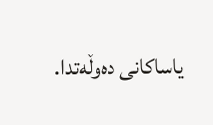یاساكانی ده‌وڵه‌تدا.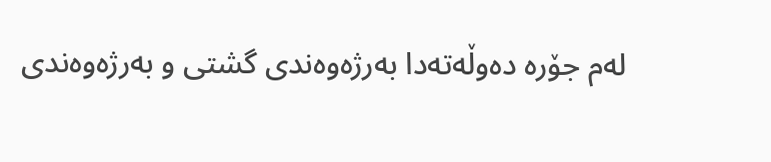له‌م جۆره‌ ده‌وڵه‌ته‌دا به‌رژه‌وه‌ندی گشتی و به‌رژه‌وه‌ندی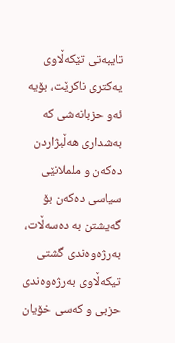تایبه‌تی تێكه‌ڵاوی یه‌كتری ناكرێت، بۆیه‌ ئه‌و حزبانه‌شی كه‌ به‌شداری هه‌ڵبژاردن ده‌كه‌ن و ململانێی سیاسی ده‌كه‌ن بۆ گه‌یشتن به‌ ده‌سه‌ڵات، به‌رژه‌وه‌ندی گشتی تیكه‌ڵاوی به‌رژه‌وه‌ندی حزبی و كه‌سی خۆیان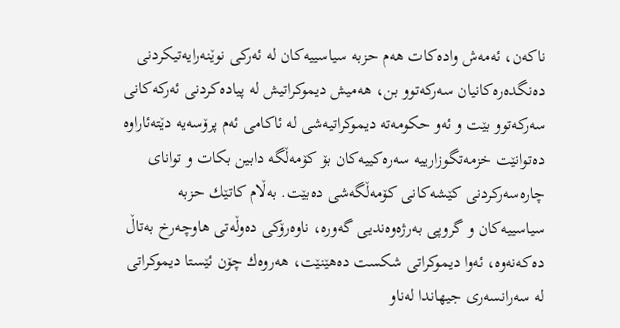ناكه‌ن، ئه‌مه‌ش واده‌كات هه‌م حزبه‌ سیاسییه‌كان له‌ ئه‌ركی نوێنه‌رایه‌تیكردنی ده‌نگده‌ره‌كانیان سه‌ركه‌توو بن، هه‌میش دیموكراتیش له‌ پیاده‌كردنی ئه‌ركه‌كانی سه‌ركه‌توو بێت و ئه‌و حكومه‌ته‌ دیموكراتیه‌شی له‌ ئاكامی ئه‌م پرۆسه‌یه‌ دێته‌ئاراوه‌ ده‌توانێت خزمه‌تگوزارییه‌ سه‌ره‌كییه‌كان بۆ كۆمه‌ڵگه‌ دابین بكات و توانای چاره‌سه‌ركردنی كێشه‌كانی كۆمه‌ڵگه‌شی ده‌بێت. به‌ڵام كاتێك حزبه‌ سیاسییه‌كان و گروپی به‌رژه‌وه‌ندیی گه‌وره‌، ناوه‌رۆكی ده‌وڵه‌تی هاوچه‌رخ به‌تاڵ ده‌كه‌نه‌وه‌، ئه‌وا دیموكراتی شكست ده‌هێنێت، هه‌روه‌ك چۆن ئێستا دیموكراتی له‌ سه‌رانسه‌ری جیهاندا له‌ناو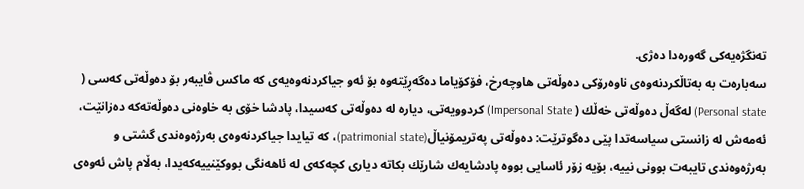ته‌نگژه‌یه‌كی گه‌وره‌دا ده‌ژی.
سه‌باره‌ت به‌ به‌تاڵكردنه‌وه‌ی ناوه‌رۆكی ده‌وڵه‌تی هاوچه‌رخ، فۆكۆیاما ده‌گه‌ڕێته‌وه‌ بۆ ئه‌و جیاكردنه‌وه‌یه‌ی كه‌ ماكس ڤایبه‌ر بۆ ده‌وڵه‌تی كه‌سی ( Personal state) له‌گه‌ڵ ده‌وڵه‌تی خه‌ڵك ( Impersonal State) كردوویه‌تی، دیاره‌ له‌ ده‌وڵه‌تی كه‌سیدا، پادشا خۆی به‌ خاوه‌نی ده‌وڵه‌ته‌كه‌ ده‌زانێت، ئه‌مه‌ش له‌ زانستی سیاسه‌تدا پێی ده‌گوترێت: ده‌وڵه‌تی په‌تریمۆنیاڵ(patrimonial state)، كه‌ تیایدا جیاكردنه‌وه‌ی به‌رژه‌وه‌ندی گشتی و به‌رژه‌وه‌ندی تایبه‌ت بوونی نییه‌، بۆیه‌ زۆر ئاسایی بووه‌ پادشایه‌ك شارێك بكاته‌ دیاری كچه‌كه‌ی له‌ ئاهه‌نگی بووكێنییه‌كه‌یدا، به‌ڵام پاش ئه‌وه‌ی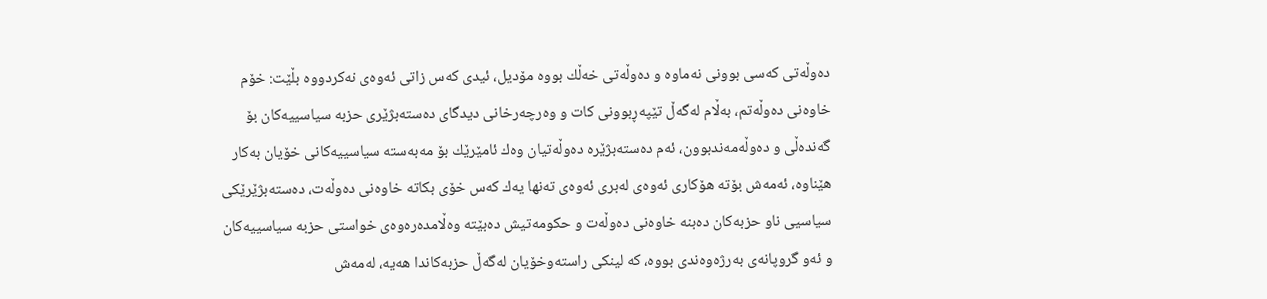ده‌وڵه‌تی كه‌سی بوونی نه‌ماوه‌ و ده‌وڵه‌تی خه‌ڵك بووه‌ مۆدیل، ئیدی كه‌س زاتی ئه‌وه‌ی نه‌كردووه‌ بڵێت: خۆم خاوه‌نی ده‌وڵه‌تم، به‌ڵام له‌گه‌ڵ تێپه‌ڕبوونی كات و وه‌رچه‌رخانی دیدگای ده‌سته‌بژێری حزبه‌ سیاسییه‌كان بۆ گه‌نده‌ڵی و ده‌وڵه‌مه‌ندبوون، ئه‌م ده‌سته‌بژێره‌ ده‌وڵه‌تیان وه‌ك ئامێرێك بۆ مه‌به‌سته‌ سیاسییه‌كانی خۆیان به‌كار هێناوه‌، ئه‌مه‌ش بۆته‌ هۆكاری ئه‌وه‌ی له‌بری ئه‌وه‌ی ته‌نها یه‌ك كه‌س خۆی بكاته‌ خاوه‌نی ده‌وڵه‌ت، ده‌سته‌بژێرێكی سیاسیی ناو حزبه‌كان ده‌بنه‌ خاوه‌نی ده‌وڵه‌ت و حكومه‌تیش ده‌بێته‌ وه‌ڵامده‌ره‌وه‌ی خواستی حزبه‌ سیاسییه‌كان و ئه‌و گروپانه‌ی به‌رژه‌وه‌ندی بووه‌، كه‌ لینكی راسته‌وخۆیان له‌گه‌ڵ حزبه‌كاندا هه‌یه‌، له‌مه‌ش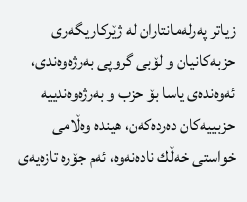زیاتر په‌رله‌مانتاران له‌ ژێركاریگه‌ری حزبه‌كانیان و لۆبی گروپی به‌رژه‌وه‌ندی، ئه‌وه‌نده‌ی یاسا بۆ حزب و به‌رژه‌وه‌ندییه‌ حزبییه‌كان ده‌رده‌كه‌ن، هینده‌ وه‌ڵامی خواستی خه‌ڵك ناده‌نه‌وه‌، ئه‌م جۆره‌ تازه‌یه‌ی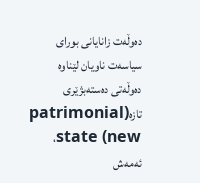ده‌وڵه‌ت زانایانی بورای سیاسه‌ت ناویان لێناوه‌ ده‌وڵه‌تی ده‌سته‌بژێری تازه‌(patrimonial state (new، ئه‌مه‌ش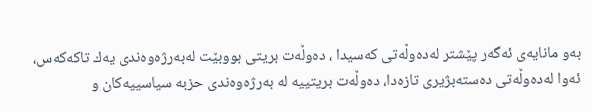به‌و مانایه‌ی ئه‌گه‌ر پێشتر له‌ده‌وڵه‌تی كه‌سیدا ، ده‌وڵه‌ت بریتی بووبێت له‌به‌رژه‌وه‌ندی یه‌ك تاكه‌كه‌س، ئه‌وا له‌ده‌وڵه‌تی ده‌سته‌بژیری تازه‌دا، ده‌وڵه‌ت بریتییه‌ له‌ به‌رژه‌وه‌ندی حزبه‌ سیاسییه‌كان و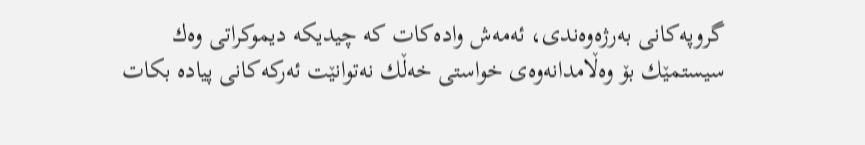گروپه‌كانی به‌رژه‌وه‌ندی، ئه‌مه‌ش واده‌كات كه‌ چیدیكه‌ دیموكراتی وه‌ك سیستمێك بۆ وه‌ڵامدانه‌وه‌ی خواستی خه‌ڵك نه‌توانێت ئه‌ركه‌كانی پیاده‌ بكات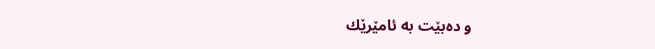و ده‌بێت به‌ ئامێرێك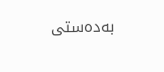به‌ده‌ستی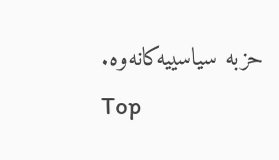حزبه‌ سیاسییه‌كانه‌وه‌.
Top